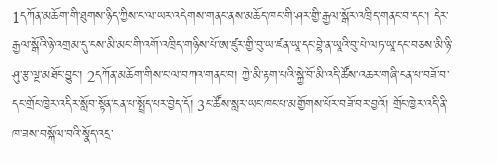1དཀོན་མཆོག་གི་ཐུགས་ཉིད་ཀྱིས་ང་ལ་ཡར་འདེགས་གནང་ནས་མཆོད་ཁང་གི་ཤར་གྱི་རྒྱལ་སྒོར་འཁྲིད་གནང་བ་དང་། དེར་རྒྱལ་སྒོའི་ཉེ་འགྲམ་དུ་ངས་མི་མང་གི་འགོ་འཁྲིད་གཉིས་པོ་ཨ་ཛུར་གྱི་བུ་ཡ་ཛན་ཡཱ་དང་བྷེ་ན་ཡཱའི་བུ་པེ་ལཏ་ཡཱ་དང་བཅས་མི་ཉི་ཤུ་རྩ་ལྔ་མཐོང་བྱུང་། 2དཀོན་མཆོག་གིས་ང་ལ་བཀའ་གནང་བ། ཀྱེ་མི་རྟག་པའི་སྐྱེ་བོ་མི་འདི་ཚོས་འཆར་གཞི་ངན་པ་བཟོ་བ་དང་གྲོང་ཁྱེར་འདིར་སློབ་སྟོན་ངན་པ་སྤྲོད་པར་བྱེད་དོ། 3ང་ཚོས་སླར་ཡང་ཁང་པ་མགྱོགས་པོར་བཟོ་བར་བྱའོ། གྲོང་ཁྱེར་འདི་ནི་ཁ་ཟས་བསྐོལ་བའི་སྣོད་འདྲ་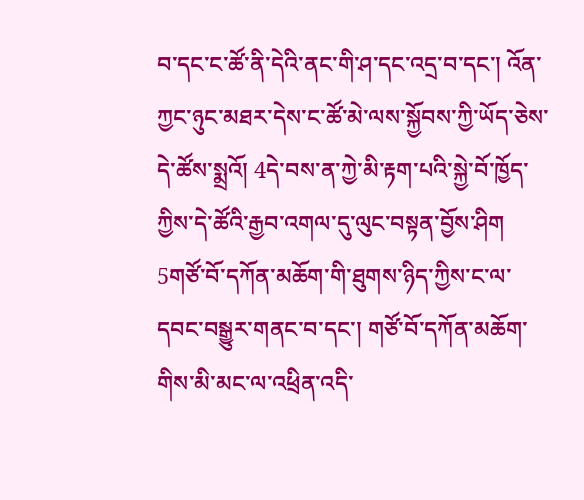བ་དང་ང་ཚོ་ནི་དེའི་ནང་གི་ཤ་དང་འདྲ་བ་དང་། འོན་ཀྱང་ཉུང་མཐར་དེས་ང་ཚོ་མེ་ལས་སྐྱོབས་ཀྱི་ཡོད་ཅེས་དེ་ཚོས་སྨྲའོ། 4དེ་བས་ན་ཀྱེ་མི་རྟག་པའི་སྐྱེ་བོ་ཁྱོད་ཀྱིས་དེ་ཚོའི་རྒྱབ་འགལ་དུ་ལུང་བསྟན་བྱོས་ཤིག 5གཙོ་བོ་དཀོན་མཆོག་གི་ཐུགས་ཉིད་ཀྱིས་ང་ལ་དབང་བསྒྱུར་གནང་བ་དང་། གཙོ་བོ་དཀོན་མཆོག་གིས་མི་མང་ལ་འཕྲིན་འདི་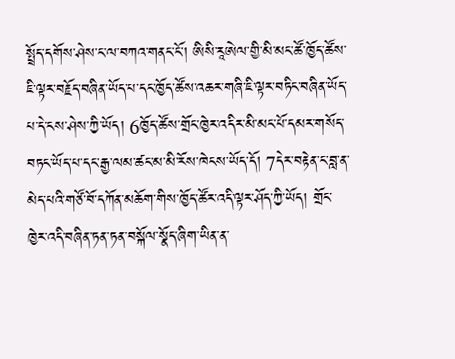སྤྲོད་དགོས་ཤེས་ང་ལ་བཀའ་གནང་ངོ་། ཨིསི་རཱཨེལ་གྱི་མི་མང་ཚོ་ཁྱོད་ཚོས་ཇི་ལྟར་བརྗོད་བཞིན་ཡོད་པ་དང་ཁྱོད་ཚོས་འཆར་གཞི་ཇི་ལྟར་བཏིང་བཞིན་ཡོད་པ་དེ་ངས་ཤེས་ཀྱི་ཡོད། 6ཁྱོད་ཚོས་གྲོང་ཁྱེར་འདིར་མི་མང་པོ་དམར་གསོད་བཏང་ཡོད་པ་དང་རྒྱ་ལམ་ཚང་མ་མི་རོས་ཁེངས་ཡོད་དོ། 7དེར་བརྟེན་ང་བླ་ན་མེད་པའི་གཙོ་བོ་དཀོན་མཆོག་གིས་ཁྱོད་ཚོར་འདི་ལྟར་ཤོད་ཀྱི་ཡོད། གྲོང་ཁྱེར་འདི་བཞིན་ཏན་ཏན་བསྐོལ་སྣོད་ཞིག་ཡིན་ན་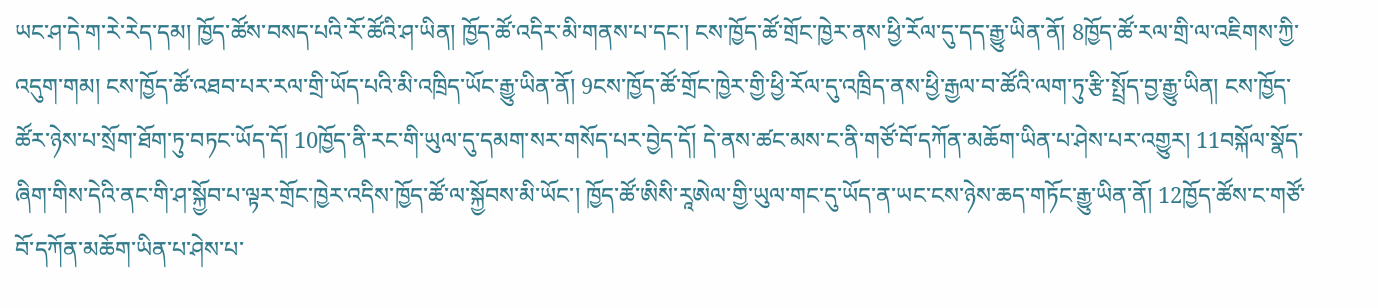ཡང་ཤ་དེ་ག་རེ་རེད་དམ། ཁྱོད་ཚོས་བསད་པའི་རོ་ཚོའི་ཤ་ཡིན། ཁྱོད་ཚོ་འདིར་མི་གནས་པ་དང་། ངས་ཁྱོད་ཚོ་གྲོང་ཁྱེར་ནས་ཕྱི་རོལ་དུ་དད་རྒྱུ་ཡིན་ནོ། 8ཁྱོད་ཚོ་རལ་གྲི་ལ་འཇིགས་ཀྱི་འདུག་གམ། ངས་ཁྱོད་ཚོ་འཐབ་པར་རལ་གྲི་ཡོད་པའི་མི་འཁྲིད་ཡོང་རྒྱུ་ཡིན་ནོ། 9ངས་ཁྱོད་ཚོ་གྲོང་ཁྱེར་གྱི་ཕྱི་རོལ་དུ་འཁྲིད་ནས་ཕྱི་རྒྱལ་བ་ཚོའི་ལག་ཏུ་རྩི་སྤྲོད་བྱ་རྒྱུ་ཡིན། ངས་ཁྱོད་ཚོར་ཉེས་པ་སྲོག་ཐོག་ཏུ་བཏང་ཡོད་དོ། 10ཁྱོད་ནི་རང་གི་ཡུལ་དུ་དམག་སར་གསོད་པར་བྱེད་དོ། དེ་ནས་ཚང་མས་ང་ནི་གཙོ་བོ་དཀོན་མཆོག་ཡིན་པ་ཤེས་པར་འགྱུར། 11བསྐོལ་སྣོད་ཞིག་གིས་དེའི་ནང་གི་ཤ་སྐྱོབ་པ་ལྟར་གྲོང་ཁྱེར་འདིས་ཁྱོད་ཚོ་ལ་སྐྱོབས་མི་ཡོང་། ཁྱོད་ཚོ་ཨིསི་རཱཨེལ་གྱི་ཡུལ་གང་དུ་ཡོད་ན་ཡང་ངས་ཉེས་ཆད་གཏོང་རྒྱུ་ཡིན་ནོ། 12ཁྱོད་ཚོས་ང་གཙོ་བོ་དཀོན་མཆོག་ཡིན་པ་ཤེས་པ་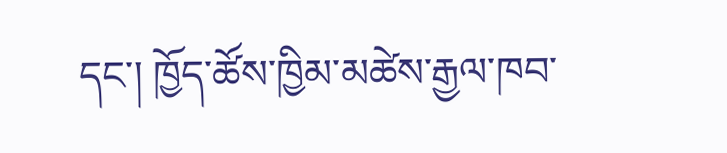དང་། ཁྱོད་ཚོས་ཁྱིམ་མཚེས་རྒྱལ་ཁབ་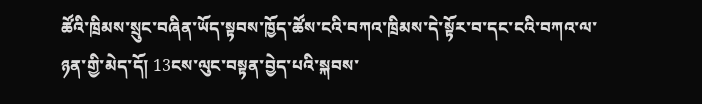ཚོའི་ཁྲིམས་སྲུང་བཞིན་ཡོད་སྟབས་ཁྱོད་ཚོས་ངའི་བཀའ་ཁྲིམས་དེ་སྟོར་བ་དང་ངའི་བཀའ་ལ་ཉན་གྱི་མེད་དོ། 13ངས་ལུང་བསྟན་བྱེད་པའི་སྐབས་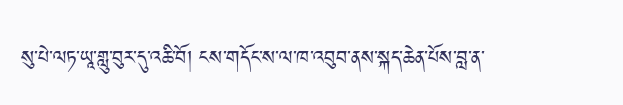སུ་པེ་ལཏ་ཡཱ་གླུ་བུར་དུ་འཆི་བོ། ངས་གདོང་ས་ལ་ཁ་འབུབ་ནས་སྐད་ཆེན་པོས་བླ་ན་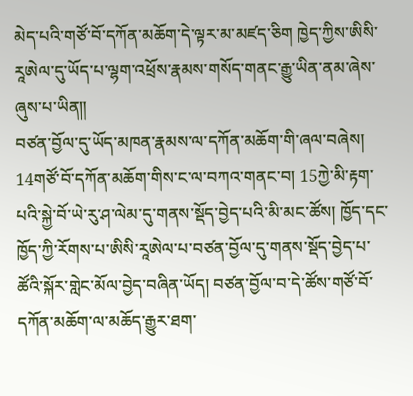མེད་པའི་གཙོ་བོ་དཀོན་མཆོག་དེ་ལྟར་མ་མཛད་ཅིག ཁྱེད་ཀྱིས་ཨིསི་རཱཨེལ་དུ་ཡོད་པ་ལྷག་འཕྲོས་རྣམས་གསོད་གནང་རྒྱུ་ཡིན་ནམ་ཞེས་ཞུས་པ་ཡིན༎
བཙན་བྱོལ་དུ་ཡོད་མཁན་རྣམས་ལ་དཀོན་མཆོག་གི་ཞལ་བཞེས།
14གཙོ་བོ་དཀོན་མཆོག་གིས་ང་ལ་བཀའ་གནང་བ། 15ཀྱེ་མི་རྟག་པའི་སྐྱེ་བོ་ཡེ་རུ་ཤ་ལེམ་དུ་གནས་སྡོད་བྱེད་པའི་མི་མང་ཚོས། ཁྱོད་དང་ཁྱོད་ཀྱི་རོགས་པ་ཨིསི་རཱཨེལ་པ་བཙན་བྱོལ་དུ་གནས་སྡོད་བྱེད་པ་ཚོའི་སྐོར་གླེང་མོལ་བྱེད་བཞིན་ཡོད། བཙན་བྱོལ་བ་དེ་ཚོས་གཙོ་བོ་དཀོན་མཆོག་ལ་མཆོད་རྒྱུར་ཐག་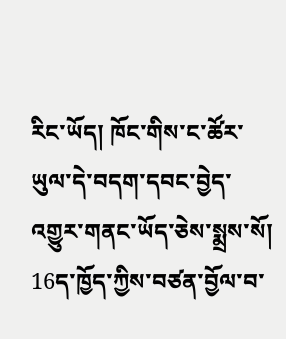རིང་ཡོད། ཁོང་གིས་ང་ཚོར་ཡུལ་དེ་བདག་དབང་བྱེད་འགྱུར་གནང་ཡོད་ཅེས་སྨྲས་སོ། 16ད་ཁྱོད་ཀྱིས་བཙན་བྱོལ་བ་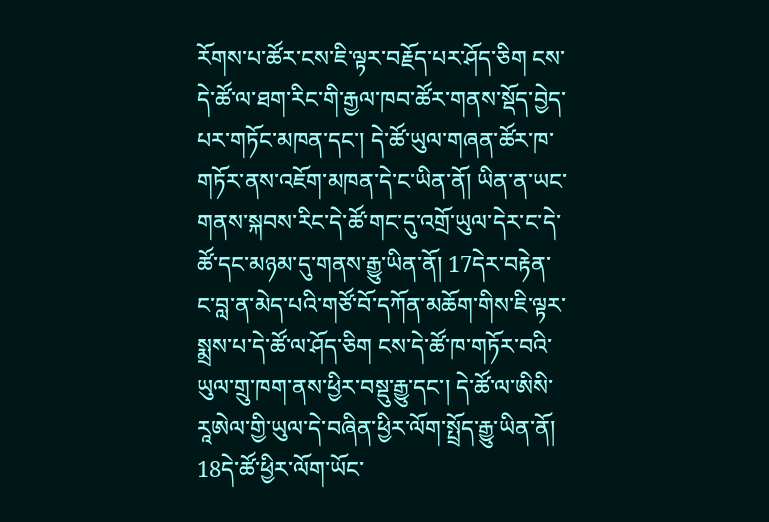རོགས་པ་ཚོར་ངས་ཇི་ལྟར་བརྗོད་པར་ཤོད་ཅིག ངས་དེ་ཚོ་ལ་ཐག་རིང་གི་རྒྱལ་ཁབ་ཚོར་གནས་སྡོད་བྱེད་པར་གཏོང་མཁན་དང་། དེ་ཚོ་ཡུལ་གཞན་ཚོར་ཁ་གཏོར་ནས་འཇོག་མཁན་དེ་ང་ཡིན་ནོ། ཡིན་ན་ཡང་གནས་སྐབས་རིང་དེ་ཚོ་གང་དུ་འགྲོ་ཡུལ་དེར་ང་དེ་ཚོ་དང་མཉམ་དུ་གནས་རྒྱུ་ཡིན་ནོ། 17དེར་བརྟེན་ང་བླ་ན་མེད་པའི་གཙོ་བོ་དཀོན་མཆོག་གིས་ཇི་ལྟར་སྨྲས་པ་དེ་ཚོ་ལ་ཤོད་ཅིག ངས་དེ་ཚོ་ཁ་གཏོར་བའི་ཡུལ་གྲུ་ཁག་ནས་ཕྱིར་བསྡུ་རྒྱུ་དང་། དེ་ཚོ་ལ་ཨིསི་རཱཨེལ་གྱི་ཡུལ་དེ་བཞིན་ཕྱིར་ལོག་སྤྲོད་རྒྱུ་ཡིན་ནོ། 18དེ་ཚོ་ཕྱིར་ལོག་ཡོང་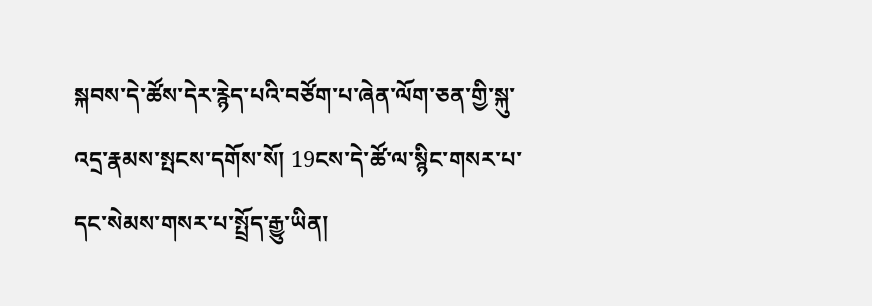སྐབས་དེ་ཚོས་དེར་རྙེད་པའི་བཙོག་པ་ཞེན་ལོག་ཅན་གྱི་སྐུ་འདྲ་རྣམས་སྤངས་དགོས་སོ། 19ངས་དེ་ཚོ་ལ་སྙིང་གསར་པ་དང་སེམས་གསར་པ་སྤྲོད་རྒྱུ་ཡིན།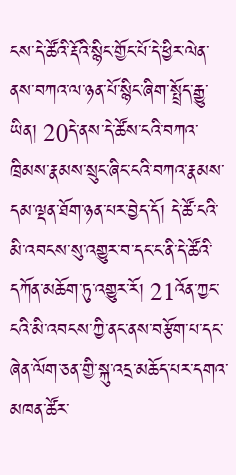ངས་དེ་ཚོའི་རྡོའི་སྙིང་གྱོང་པོ་དེ་ཕྱིར་ལེན་ནས་བཀའ་ལ་ཉན་པོ་སྙིང་ཞིག་སྤྲོད་རྒྱུ་ཡིན། 20དེ་ནས་དེ་ཚོས་ངའི་བཀའ་ཁྲིམས་རྣམས་སྲུང་ཞིང་ངའི་བཀའ་རྣམས་དམ་ལྡན་ཐོག་ཉན་པར་བྱེད་དོ། དེ་ཚོ་ངའི་མི་འབངས་སུ་འགྱུར་བ་དང་ང་ནི་དེ་ཚོའི་དཀོན་མཆོག་ཏུ་འགྱུར་རོ། 21འོན་ཀྱང་ངའི་མི་འབངས་ཀྱི་ནང་ནས་བརྩོག་པ་དང་ཞེན་ལོག་ཅན་གྱི་སྐུ་འདྲ་མཆོད་པར་དགའ་མཁན་ཚོར་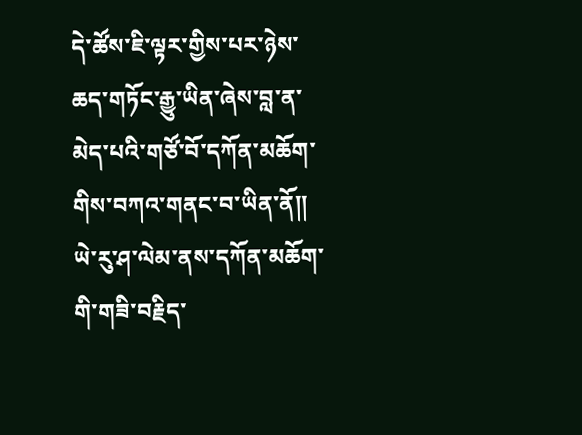དེ་ཚོས་ཇི་ལྟར་གྱིས་པར་ཉེས་ཆད་གཏོང་རྒྱུ་ཡིན་ཞེས་བླ་ན་མེད་པའི་གཙོ་བོ་དཀོན་མཆོག་གིས་བཀའ་གནང་བ་ཡིན་ནོ༎
ཡེ་རུ་ཤ་ལེམ་ནས་དཀོན་མཆོག་གི་གཟི་བརྗིད་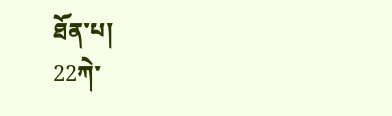ཐོན་པ།
22ཀེ་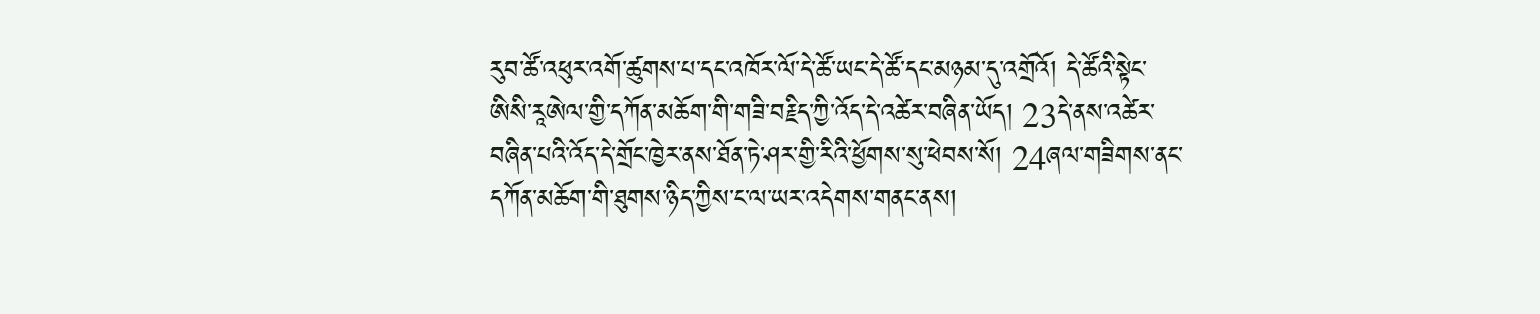རུབ་ཚོ་འཕུར་འགོ་ཚུགས་པ་དང་འཁོར་ལོ་དེ་ཚོ་ཡང་དེ་ཚོ་དང་མཉམ་དུ་འགྲོའོ། དེ་ཚོའི་སྟེང་ཨིསི་རཱཨེལ་གྱི་དཀོན་མཆོག་གི་གཟི་བརྗིད་ཀྱི་འོད་དེ་འཚེར་བཞིན་ཡོད། 23དེ་ནས་འཚེར་བཞིན་པའི་འོད་དེ་གྲོང་ཁྱེར་ནས་ཐོན་ཏེ་ཤར་གྱི་རིའི་ཕྱོགས་སུ་ཕེབས་སོ། 24ཞལ་གཟིགས་ནང་དཀོན་མཆོག་གི་ཐུགས་ཉིད་ཀྱིས་ང་ལ་ཡར་འདེགས་གནང་ནས།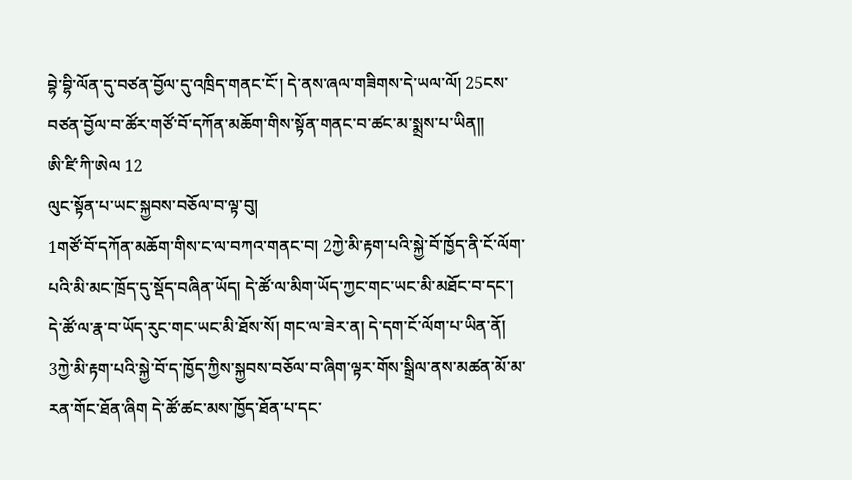བྷེ་བྷི་ལོན་དུ་བཙན་བྱོལ་དུ་འཁྲིད་གནང་ངོ་། དེ་ནས་ཞལ་གཟིགས་དེ་ཡལ་ལོ། 25ངས་བཙན་བྱོལ་བ་ཚོར་གཙོ་བོ་དཀོན་མཆོག་གིས་སྟོན་གནང་བ་ཚང་མ་སྨྲས་པ་ཡིན༎
ཨི་ཛི་ཀི་ཨེལ 12
ལུང་སྟོན་པ་ཡང་སྐྱབས་བཅོལ་བ་ལྟ་བུ།
1གཙོ་བོ་དཀོན་མཆོག་གིས་ང་ལ་བཀའ་གནང་བ། 2ཀྱེ་མི་རྟག་པའི་སྐྱེ་བོ་ཁྱོད་ནི་ངོ་ལོག་པའི་མི་མང་ཁྲོད་དུ་སྡོད་བཞིན་ཡོད། དེ་ཚོ་ལ་མིག་ཡོད་ཀྱང་གང་ཡང་མི་མཐོང་བ་དང་། དེ་ཚོ་ལ་རྣ་བ་ཡོད་རུང་གང་ཡང་མི་ཐོས་སོ། གང་ལ་ཟེར་ན། དེ་དག་ངོ་ལོག་པ་ཡིན་ནོ། 3ཀྱེ་མི་རྟག་པའི་སྐྱེ་བོ་ད་ཁྱོད་ཀྱིས་སྐྱབས་བཅོལ་བ་ཞིག་ལྟར་གོས་སྒྲིལ་ནས་མཚན་མོ་མ་རན་གོང་ཐོན་ཞིག དེ་ཚོ་ཚང་མས་ཁྱོད་ཐོན་པ་དང་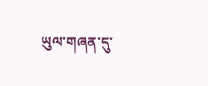ཡུལ་གཞན་དུ་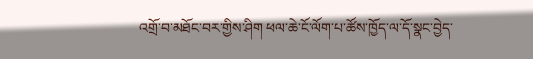འགྲོ་བ་མཐོང་བར་གྱིས་ཤིག ཕལ་ཆེ་ངོ་ལོག་པ་ཚོས་ཁྱོད་ལ་དོ་སྣང་བྱེད་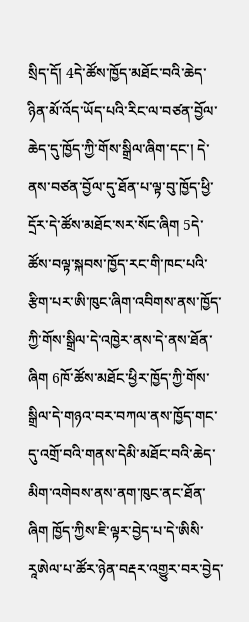སྲིད་དོ། 4དེ་ཚོས་ཁྱོད་མཐོང་བའི་ཆེད་ཉིན་མོ་འོད་ཡོད་པའི་རིང་ལ་བཙན་བྱོལ་ཆེད་དུ་ཁྱོད་ཀྱི་གོས་སྒྲིལ་ཞིག་དང་། དེ་ནས་བཙན་བྱོལ་དུ་ཐོན་པ་ལྟ་བུ་ཁྱོད་ཕྱི་དྲོར་དེ་ཚོས་མཐོང་སར་སོང་ཞིག 5དེ་ཚོས་བལྟ་སྐབས་ཁྱོད་རང་གི་ཁང་པའི་རྩིག་པར་ཨི་ཁུང་ཞིག་འབིགས་ནས་ཁྱོད་ཀྱི་གོས་སྒྲིལ་དེ་འཁྱེར་ནས་དེ་ནས་ཐོན་ཞིག 6ཁོ་ཚོས་མཐོང་ཕྱིར་ཁྱོད་ཀྱི་གོས་སྒྲིལ་དེ་གཉའ་བར་བཀལ་ནས་ཁྱོད་གང་དུ་འགྲོ་བའི་གནས་དེམི་མཐོང་བའི་ཆེད་མིག་འགེབས་ནས་ནག་ཁུང་ནང་ཐོན་ཞིག ཁྱོད་ཀྱིས་ཇི་ལྟར་བྱེད་པ་དེ་ཨིསི་རཱཨེལ་པ་ཚོར་ཉེན་བརྡར་འགྱུར་བར་བྱེད་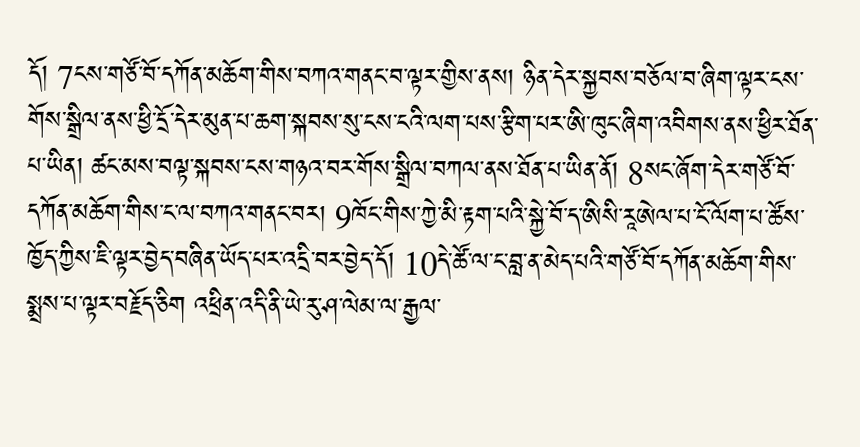དོ། 7ངས་གཙོ་བོ་དཀོན་མཆོག་གིས་བཀའ་གནང་བ་ལྟར་གྱིས་ནས། ཉིན་དེར་སྐྱབས་བཅོལ་བ་ཞིག་ལྟར་ངས་གོས་སྒྲིལ་ནས་ཕྱི་དྲོ་དེར་མུན་པ་ཆག་སྐབས་སུ་ངས་ངའི་ལག་པས་རྩིག་པར་ཨི་ཁུང་ཞིག་འབིགས་ནས་ཕྱིར་ཐོན་པ་ཡིན། ཚང་མས་བལྟ་སྐབས་ངས་གཉའ་བར་གོས་སྒྲིལ་བཀལ་ནས་ཐོན་པ་ཡིན་ནོ། 8སང་ཞོག་དེར་གཙོ་བོ་དཀོན་མཆོག་གིས་ང་ལ་བཀའ་གནང་བར། 9ཁོང་གིས་ཀྱེ་མི་རྟག་པའི་སྐྱེ་བོ་ད་ཨིསི་རཱཨེལ་པ་ངོ་ལོག་པ་ཚོས་ཁྱོད་ཀྱིས་ཇི་ལྟར་བྱེད་བཞིན་ཡོད་པར་འདྲི་བར་བྱེད་དོ། 10དེ་ཚོ་ལ་ང་བླ་ན་མེད་པའི་གཙོ་བོ་དཀོན་མཆོག་གིས་སྨྲས་པ་ལྟར་བརྗོད་ཅིག འཕྲིན་འདི་ནི་ཡེ་རུ་ཤ་ལེམ་ལ་རྒྱལ་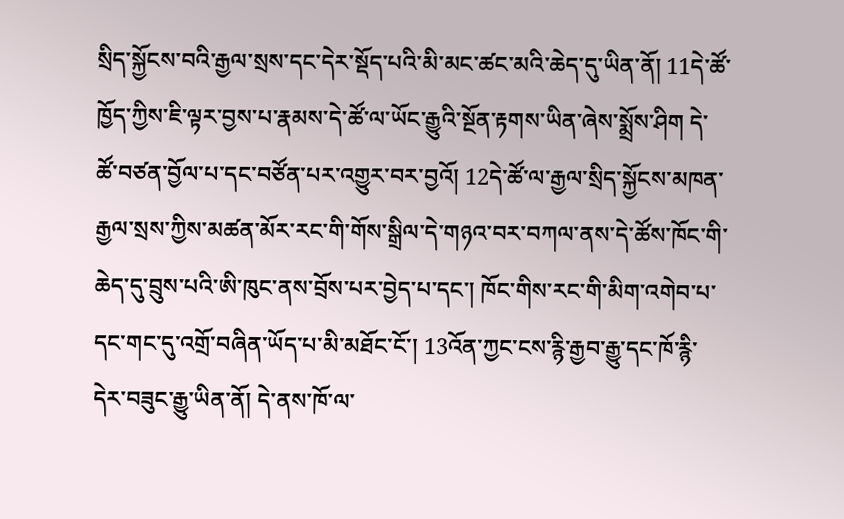སྲིད་སྐྱོངས་བའི་རྒྱལ་སྲས་དང་དེར་སྡོད་པའི་མི་མང་ཚང་མའི་ཆེད་དུ་ཡིན་ནོ། 11དེ་ཚོ་ཁྱོད་ཀྱིས་ཇི་ལྟར་བྱས་པ་རྣམས་དེ་ཚོ་ལ་ཡོང་རྒྱུའི་སྔོན་རྟགས་ཡིན་ཞེས་སྨྲོས་ཤིག དེ་ཚོ་བཙན་བྱོལ་པ་དང་བཙོན་པར་འགྱུར་བར་བྱའོ། 12དེ་ཚོ་ལ་རྒྱལ་སྲིད་སྐྱོངས་མཁན་རྒྱལ་སྲས་ཀྱིས་མཚན་མོར་རང་གི་གོས་སྒྲིལ་དེ་གཉའ་བར་བཀལ་ནས་དེ་ཚོས་ཁོང་གི་ཆེད་དུ་བྲུས་པའི་ཨི་ཁུང་ནས་བྲོས་པར་བྱེད་པ་དང་། ཁོང་གིས་རང་གི་མིག་འགེབ་པ་དང་གང་དུ་འགྲོ་བཞིན་ཡོད་པ་མི་མཐོང་ངོ་། 13འོན་ཀྱང་ངས་རྙི་རྒྱབ་རྒྱུ་དང་ཁོ་རྙི་དེར་བཟུང་རྒྱུ་ཡིན་ནོ། དེ་ནས་ཁོ་ལ་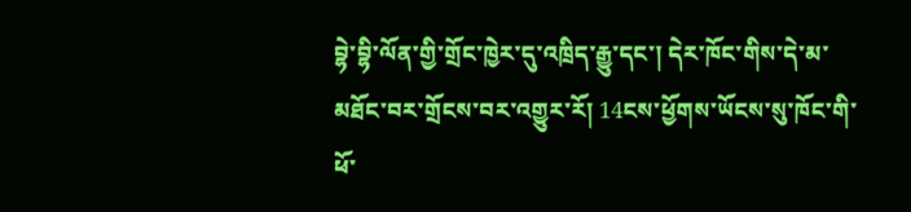བྷེ་བྷི་ལོན་གྱི་གྲོང་ཁྱེར་དུ་འཁྲིད་རྒྱུ་དང་། དེར་ཁོང་གིས་དེ་མ་མཐོང་བར་གྲོངས་བར་འགྱུར་རོ། 14ངས་ཕྱོགས་ཡོངས་སུ་ཁོང་གི་ཕོ་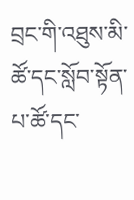བྲང་གི་འཐུས་མི་ཚོ་དང་སློབ་སྟོན་པ་ཚོ་དང་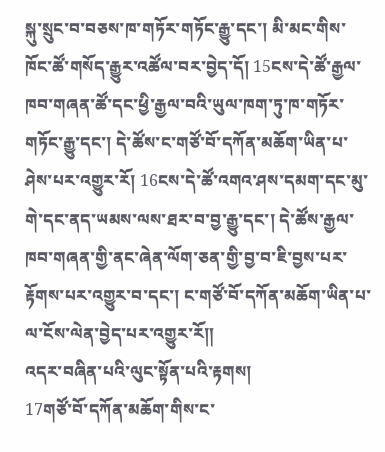སྐུ་སྲུང་བ་བཅས་ཁ་གཏོར་གཏོང་རྒྱུ་དང་། མི་མང་གིས་ཁོང་ཚོ་གསོད་རྒྱུར་འཚོལ་བར་བྱེད་དོ། 15ངས་དེ་ཚོ་རྒྱལ་ཁབ་གཞན་ཚོ་དང་ཕྱི་རྒྱལ་བའི་ཡུལ་ཁག་ཏུ་ཁ་གཏོར་གཏོང་རྒྱུ་དང་། དེ་ཚོས་ང་གཙོ་བོ་དཀོན་མཆོག་ཡིན་པ་ཤེས་པར་འགྱུར་རོ། 16ངས་དེ་ཚོ་འགའ་ཤས་དམག་དང་མུ་གེ་དང་ནད་ཡམས་ལས་ཐར་བ་བྱ་རྒྱུ་དང་། དེ་ཚོས་རྒྱལ་ཁབ་གཞན་གྱི་ནང་ཞེན་ལོག་ཅན་གྱི་བྱ་བ་ཇི་བྱས་པར་རྟོགས་པར་འགྱུར་བ་དང་། ང་གཙོ་བོ་དཀོན་མཆོག་ཡིན་པ་ལ་ངོས་ལེན་བྱེད་པར་འགྱུར་རོ༎
འདར་བཞིན་པའི་ལུང་སྟོན་པའི་རྟགས།
17གཙོ་བོ་དཀོན་མཆོག་གིས་ང་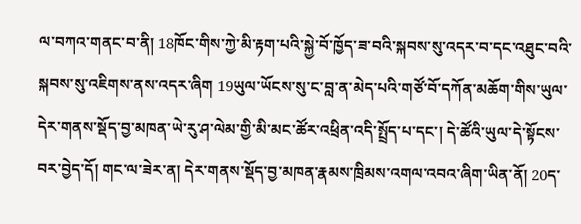ལ་བཀའ་གནང་བ་ནི། 18ཁོང་གིས་ཀྱེ་མི་རྟག་པའི་སྐྱེ་བོ་ཁྱོད་ཟ་བའི་སྐབས་སུ་འདར་བ་དང་འཐུང་བའི་སྐབས་སུ་འཇིགས་ནས་འདར་ཞིག 19ཡུལ་ཡོངས་སུ་ང་བླ་ན་མེད་པའི་གཙོ་བོ་དཀོན་མཆོག་གིས་ཡུལ་དེར་གནས་སྡོད་བྱ་མཁན་ཡེ་རུ་ཤ་ལེམ་གྱི་མི་མང་ཚོར་འཕྲིན་འདི་སྤྲོད་པ་དང་། དེ་ཚོའི་ཡུལ་དེ་སྟོངས་བར་བྱེད་དོ། གང་ལ་ཟེར་ན། དེར་གནས་སྡོད་བྱ་མཁན་རྣམས་ཁྲིམས་འགལ་འབའ་ཞིག་ཡིན་ནོ། 20ད་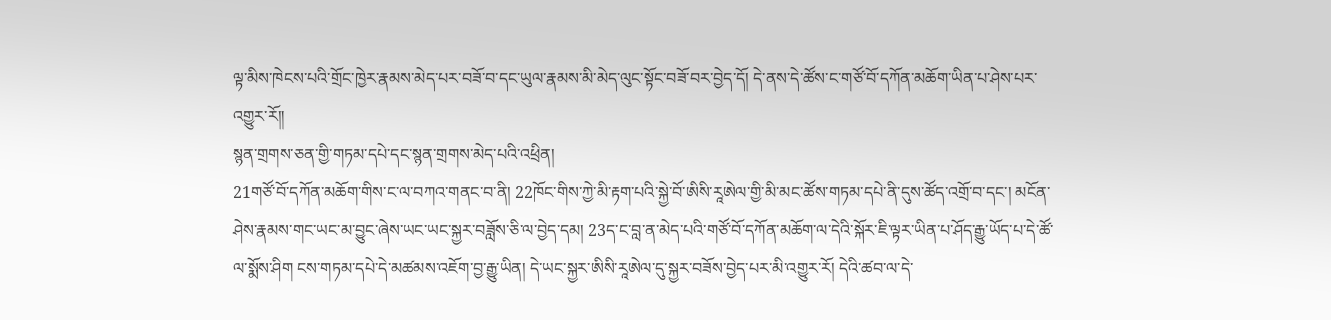ལྟ་མིས་ཁེངས་པའི་གྲོང་ཁྱེར་རྣམས་མེད་པར་བཟོ་བ་དང་ཡུལ་རྣམས་མི་མེད་ལུང་སྟོང་བཟོ་བར་བྱེད་དོ། དེ་ནས་དེ་ཚོས་ང་གཙོ་བོ་དཀོན་མཆོག་ཡིན་པ་ཤེས་པར་འགྱུར་རོ༎
སྙན་གྲགས་ཅན་གྱི་གཏམ་དཔེ་དང་སྙན་གྲགས་མེད་པའི་འཕྲིན།
21གཙོ་བོ་དཀོན་མཆོག་གིས་ང་ལ་བཀའ་གནང་བ་ནི། 22ཁོང་གིས་ཀྱེ་མི་རྟག་པའི་སྐྱེ་བོ་ཨིསི་རཱཨེལ་གྱི་མི་མང་ཚོས་གཏམ་དཔེ་ནི་དུས་ཚོད་འགྲོ་བ་དང་། མངོན་ཤེས་རྣམས་གང་ཡང་མ་བྱུང་ཞེས་ཡང་ཡང་སྐྱར་བཟློས་ཅི་ལ་བྱེད་དམ། 23ད་ང་བླ་ན་མེད་པའི་གཙོ་བོ་དཀོན་མཆོག་ལ་དེའི་སྐོར་ཇི་ལྟར་ཡིན་པ་ཤོད་རྒྱུ་ཡོད་པ་དེ་ཚོ་ལ་སྨོས་ཤིག ངས་གཏམ་དཔེ་དེ་མཚམས་འཇོག་བྱ་རྒྱུ་ཡིན། དེ་ཡང་སྐྱར་ཨིསི་རཱཨེལ་དུ་སྐྱར་བཟོས་བྱེད་པར་མི་འགྱུར་རོ། དེའི་ཚབ་ལ་དེ་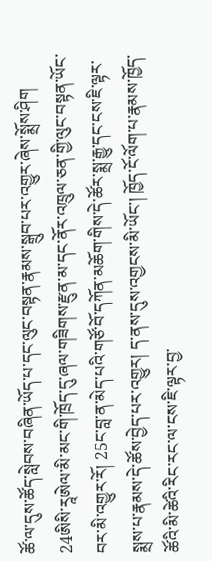ཚོ་ལ་དུས་ཚོད་སླེབས་བཞིན་ཡོད་པ་དང་ལུང་བསྟན་རྣམས་སྒྲུབ་པར་འགྱུར་ཞེས་སྨྲོས་ཤིག 24ཨིསི་རཱཨེལ་མི་མང་གི་ཁྲོད་དུ་ཞལ་གཟིགས་རྫུན་མ་དང་ནོར་འཁྲུལ་ཅན་གྱི་ལུང་བསྟན་ཡོང་བར་མི་འགྱུར་རོ། 25ང་བླ་ན་མེད་པའི་གཙོ་བོ་དཀོན་མཆོག་གིས་དེ་ཚོར་སྨྲ་རྒྱུ་དང་ངས་ཇི་ལྟར་སྨྲས་པ་རྣམས་དེ་ཚོས་བྱེད་པར་འགྱུར། ད་ནས་དུས་འགྱངས་མི་ཡོང་། ཁྱོད་ངོ་ལོག་པ་རྣམས་ཁྱོད་ཚོའི་མི་ཚེའི་རིང་རང་ལ་ངས་ཇི་ལྟར་བྱ་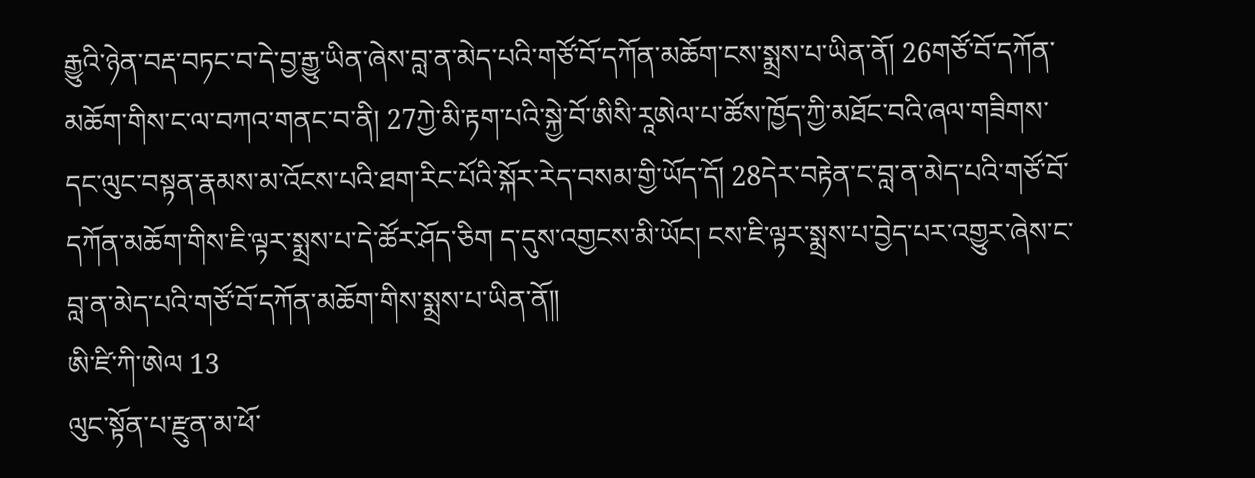རྒྱུའི་ཉེན་བརྡ་བཏང་བ་དེ་བྱ་རྒྱུ་ཡིན་ཞེས་བླ་ན་མེད་པའི་གཙོ་བོ་དཀོན་མཆོག་ངས་སྨྲས་པ་ཡིན་ནོ། 26གཙོ་བོ་དཀོན་མཆོག་གིས་ང་ལ་བཀའ་གནང་བ་ནི། 27ཀྱེ་མི་རྟག་པའི་སྐྱེ་བོ་ཨིསི་རཱཨེལ་པ་ཚོས་ཁྱོད་ཀྱི་མཐོང་བའི་ཞལ་གཟིགས་དང་ལུང་བསྟན་རྣམས་མ་འོངས་པའི་ཐག་རིང་པོའི་སྐོར་རེད་བསམ་གྱི་ཡོད་དོ། 28དེར་བརྟེན་ང་བླ་ན་མེད་པའི་གཙོ་བོ་དཀོན་མཆོག་གིས་ཇི་ལྟར་སྨྲས་པ་དེ་ཚོར་ཤོད་ཅིག ད་དུས་འགྱངས་མི་ཡོང། ངས་ཇི་ལྟར་སྨྲས་པ་བྱེད་པར་འགྱུར་ཞེས་ང་བླ་ན་མེད་པའི་གཙོ་བོ་དཀོན་མཆོག་གིས་སྨྲས་པ་ཡིན་ནོ༎
ཨི་ཛི་ཀི་ཨེལ 13
ལུང་སྟོན་པ་རྫུན་མ་ཕོ་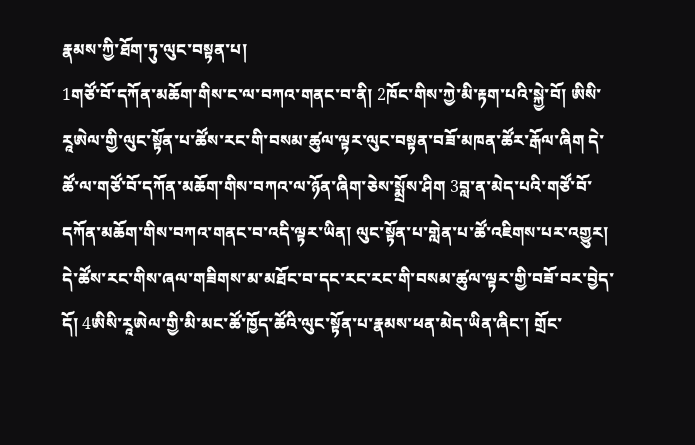རྣམས་ཀྱི་ཐོག་ཏུ་ལུང་བསྟན་པ།
1གཙོ་བོ་དཀོན་མཆོག་གིས་ང་ལ་བཀའ་གནང་བ་ནི། 2ཁོང་གིས་ཀྱེ་མི་རྟག་པའི་སྐྱེ་བོ། ཨིསི་རཱཨེལ་གྱི་ལུང་སྟོན་པ་ཚོས་རང་གི་བསམ་ཚུལ་ལྟར་ལུང་བསྟན་བཟོ་མཁན་ཚོར་རྒོལ་ཞིག དེ་ཚོ་ལ་གཙོ་བོ་དཀོན་མཆོག་གིས་བཀའ་ལ་ཉོན་ཞིག་ཅེས་སྨྲོས་ཤིག 3བླ་ན་མེད་པའི་གཙོ་བོ་དཀོན་མཆོག་གིས་བཀའ་གནང་བ་འདི་ལྟར་ཡིན། ལུང་སྟོན་པ་གླེན་པ་ཚོ་འཇིགས་པར་འགྱུར། དེ་ཚོས་རང་གིས་ཞལ་གཟིགས་མ་མཐོང་བ་དང་རང་རང་གི་བསམ་ཚུལ་ལྟར་གྱི་བཟོ་བར་བྱེད་དོ། 4ཨིསི་རཱཨེལ་གྱི་མི་མང་ཚོ་ཁྱོད་ཚོའི་ལུང་སྟོན་པ་རྣམས་ཕན་མེད་ཡིན་ཞིང་། གྲོང་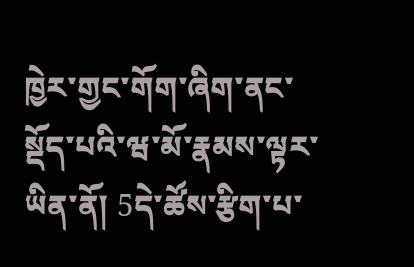ཁྱེར་གྱང་གོག་ཞིག་ནང་སྡོད་པའི་ཝ་མོ་རྣམས་ལྟར་ཡིན་ནོ། 5དེ་ཚོས་རྩིག་པ་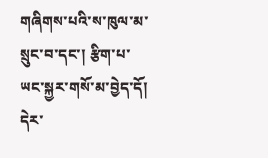གཞིགས་པའི་ས་ཁུལ་མ་སྲུང་བ་དང་། རྩིག་པ་ཡང་སྐྱར་གསོ་མ་བྱེད་དོ། དེར་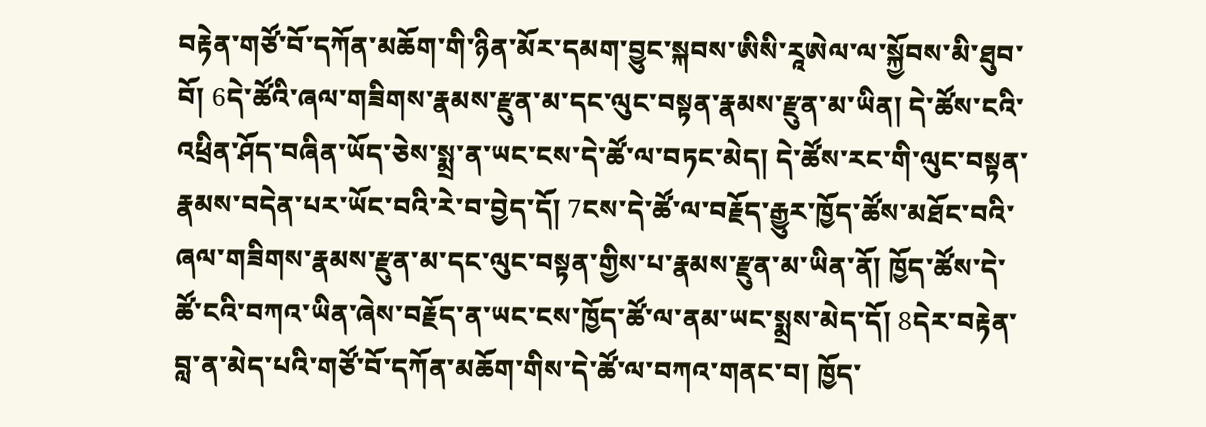བརྟེན་གཙོ་བོ་དཀོན་མཆོག་གི་ཉིན་མོར་དམག་བྱུང་སྐབས་ཨིསི་རཱཨེལ་ལ་སྐྱོབས་མི་ཐུབ་བོ། 6དེ་ཚོའི་ཞལ་གཟིགས་རྣམས་རྫུན་མ་དང་ལུང་བསྟན་རྣམས་རྫུན་མ་ཡིན། དེ་ཚོས་ངའི་འཕྲིན་ཤོད་བཞིན་ཡོད་ཅེས་སྨྲ་ན་ཡང་ངས་དེ་ཚོ་ལ་བཏང་མེད། དེ་ཚོས་རང་གི་ལུང་བསྟན་རྣམས་བདེན་པར་ཡོང་བའི་རེ་བ་བྱེད་དོ། 7ངས་དེ་ཚོ་ལ་བརྗོད་རྒྱུར་ཁྱོད་ཚོས་མཐོང་བའི་ཞལ་གཟིགས་རྣམས་རྫུན་མ་དང་ལུང་བསྟན་གྱིས་པ་རྣམས་རྫུན་མ་ཡིན་ནོ། ཁྱོད་ཚོས་དེ་ཚོ་ངའི་བཀའ་ཡིན་ཞེས་བརྗོད་ན་ཡང་ངས་ཁྱོད་ཚོ་ལ་ནམ་ཡང་སྨྲས་མེད་དོ། 8དེར་བརྟེན་བླ་ན་མེད་པའི་གཙོ་བོ་དཀོན་མཆོག་གིས་དེ་ཚོ་ལ་བཀའ་གནང་བ། ཁྱོད་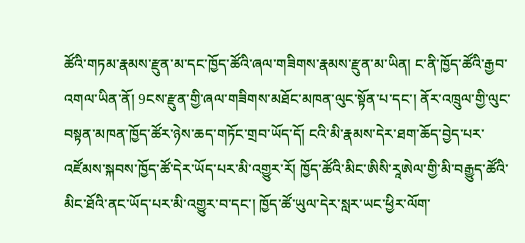ཚོའི་གཏམ་རྣམས་རྫུན་མ་དང་ཁྱོད་ཚོའི་ཞལ་གཟིགས་རྣམས་རྫུན་མ་ཡིན། ང་ནི་ཁྱོད་ཚོའི་རྒྱབ་འགལ་ཡིན་ནོ། 9ངས་རྫུན་གྱི་ཞལ་གཟིགས་མཐོང་མཁན་ལུང་སྟོན་པ་དང་། ནོར་འཁྲུལ་གྱི་ལུང་བསྟན་མཁན་ཁྱོད་ཚོར་ཉེས་ཆད་གཏོང་གྲབ་ཡོད་དོ། ངའི་མི་རྣམས་དེར་ཐག་ཆོད་བྱེད་པར་འཛོམས་སྐབས་ཁྱོད་ཚོ་དེར་ཡོད་པར་མི་འགྱུར་རོ། ཁྱོད་ཚོའི་མིང་ཨིསི་རཱཨེལ་གྱི་མི་བརྒྱུད་ཚོའི་མིང་ཐོའི་ནང་ཡོད་པར་མི་འགྱུར་བ་དང་། ཁྱོད་ཚོ་ཡུལ་དེར་སླར་ཡང་ཕྱིར་ལོག་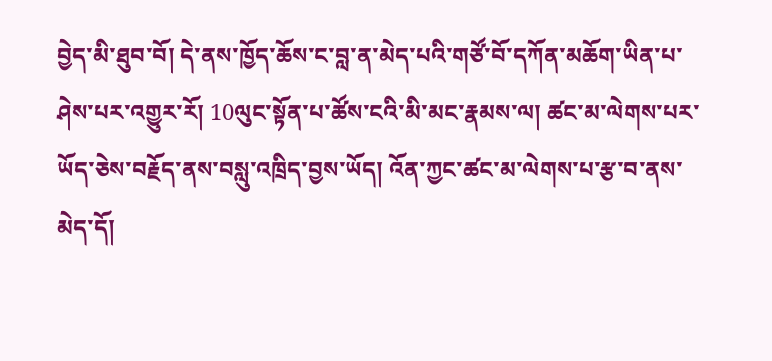བྱེད་མི་ཐུབ་བོ། དེ་ནས་ཁྱོད་ཆོས་ང་བླ་ན་མེད་པའི་གཙོ་བོ་དཀོན་མཆོག་ཡིན་པ་ཤེས་པར་འགྱུར་རོ། 10ལུང་སྟོན་པ་ཚོས་ངའི་མི་མང་རྣམས་ལ། ཚང་མ་ལེགས་པར་ཡོད་ཅེས་བརྗོད་ནས་བསླུ་འཁྲིད་བྱས་ཡོད། འོན་ཀྱང་ཚང་མ་ལེགས་པ་རྩ་བ་ནས་མེད་དོ།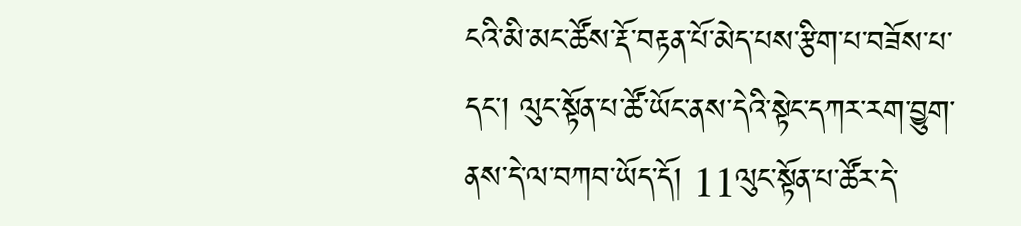ངའི་མི་མང་ཚོས་རྡོ་བརྟན་པོ་མེད་པས་རྩིག་པ་བཟོས་པ་དང་། ལུང་སྟོན་པ་ཚོ་ཡོང་ནས་དེའི་སྟེང་དཀར་རག་བྱུག་ནས་དེ་ལ་བཀབ་ཡོད་དོ། 11ལུང་སྟོན་པ་ཚོར་དེ་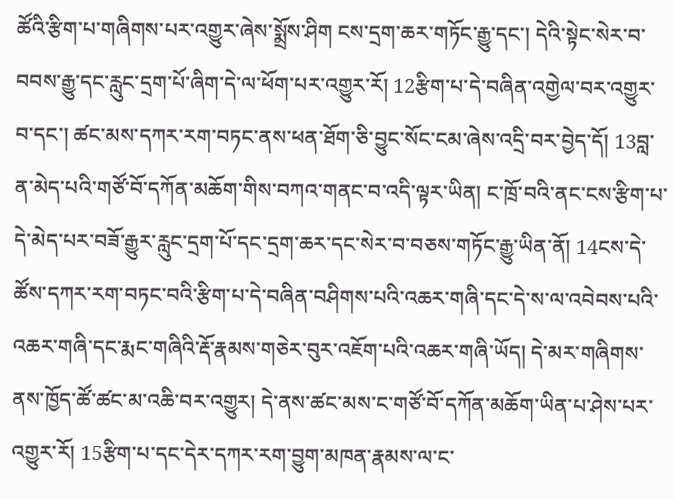ཚོའི་རྩིག་པ་གཞིགས་པར་འགྱུར་ཞེས་སྨྲོས་ཤིག ངས་དྲག་ཆར་གཏོང་རྒྱུ་དང་། དེའི་སྟེང་སེར་བ་བབས་རྒྱུ་དང་རླུང་དྲག་པོ་ཞིག་དེ་ལ་ཕོག་པར་འགྱུར་རོ། 12རྩིག་པ་དེ་བཞིན་འགྱེལ་བར་འགྱུར་བ་དང་། ཚང་མས་དཀར་རག་བཏང་ནས་ཕན་ཐོག་ཅི་བྱུང་སོང་ངམ་ཞེས་འདྲི་བར་བྱེད་དོ། 13བླ་ན་མེད་པའི་གཙོ་བོ་དཀོན་མཆོག་གིས་བཀའ་གནང་བ་འདི་ལྟར་ཡིན། ང་ཁྲོ་བའི་ནང་ངས་རྩིག་པ་དེ་མེད་པར་བཟོ་རྒྱུར་རླུང་དྲག་པོ་དང་དྲག་ཆར་དང་སེར་བ་བཅས་གཏོང་རྒྱུ་ཡིན་ནོ། 14ངས་དེ་ཚོས་དཀར་རག་བཏང་བའི་རྩིག་པ་དེ་བཞིན་བཤིགས་པའི་འཆར་གཞི་དང་དེ་ས་ལ་འབེབས་པའི་འཆར་གཞི་དང་རྨང་གཞིའི་རྡོ་རྣམས་གཅེར་བུར་འཇོག་པའི་འཆར་གཞི་ཡོད། དེ་མར་གཞིགས་ནས་ཁྱོད་ཚོ་ཚང་མ་འཆི་བར་འགྱུར། དེ་ནས་ཚང་མས་ང་གཙོ་བོ་དཀོན་མཆོག་ཡིན་པ་ཤེས་པར་འགྱུར་རོ། 15རྩིག་པ་དང་དེར་དཀར་རག་བྱུག་མཁན་རྣམས་ལ་ང་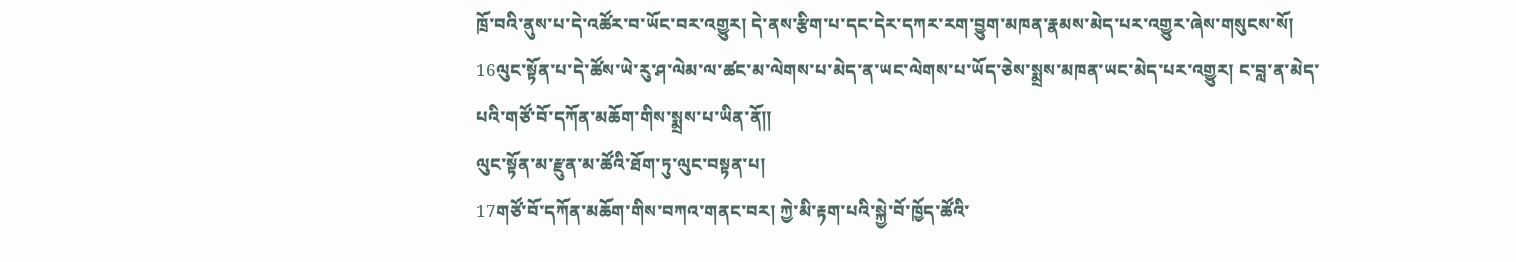ཁྲོ་བའི་ནུས་པ་དེ་འཚོར་བ་ཡོང་བར་འགྱུར། དེ་ནས་རྩིག་པ་དང་དེར་དཀར་རག་བྱུག་མཁན་རྣམས་མེད་པར་འགྱུར་ཞེས་གསུངས་སོ། 16ལུང་སྟོན་པ་དེ་ཚོས་ཡེ་རུ་ཤ་ལེམ་ལ་ཚང་མ་ལེགས་པ་མེད་ན་ཡང་ལེགས་པ་ཡོད་ཅེས་སྨྲས་མཁན་ཡང་མེད་པར་འགྱུར། ང་བླ་ན་མེད་པའི་གཙོ་བོ་དཀོན་མཆོག་གིས་སྨྲས་པ་ཡིན་ནོ༎
ལུང་སྟོན་མ་རྫུན་མ་ཚོའི་ཐོག་ཏུ་ལུང་བསྟན་པ།
17གཙོ་བོ་དཀོན་མཆོག་གིས་བཀའ་གནང་བར། ཀྱེ་མི་རྟག་པའི་སྐྱེ་བོ་ཁྱོད་ཚོའི་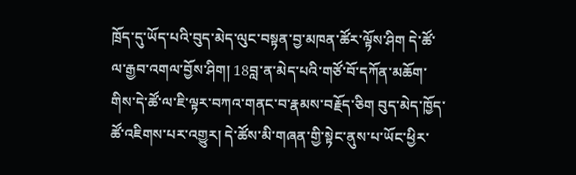ཁྲོད་དུ་ཡོད་པའི་བུད་མེད་ལུང་བསྟན་བྱ་མཁན་ཚོར་ལྟོས་ཤིག དེ་ཚོ་ལ་རྒྱབ་འགལ་བྱོས་ཤིག། 18བླ་ན་མེད་པའི་གཙོ་བོ་དཀོན་མཆོག་གིས་དེ་ཚོ་ལ་ཇི་ལྟར་བཀའ་གནང་བ་རྣམས་བརྗོད་ཅིག བུད་མེད་ཁྱོད་ཚོ་འཇིགས་པར་འགྱུར། དེ་ཚོས་མི་གཞན་གྱི་སྟེང་ནུས་པ་ཡོང་ཕྱིར་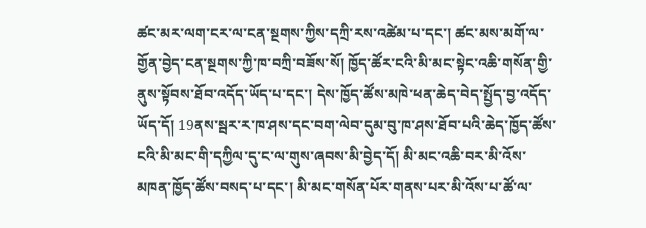ཚང་མར་ལག་ངར་ལ་ངན་སྔགས་ཀྱིས་དཀྲི་རས་འཚེམ་པ་དང་། ཚང་མས་མགོ་ལ་གྱོན་བྱེད་ངན་སྔགས་ཀྱི་ཁ་བཀྲི་བཟོས་སོ། ཁྱོད་ཚོར་ངའི་མི་མང་སྟེང་འཆི་གསོན་གྱི་ནུས་སྟོབས་ཐོབ་འདོད་ཡོད་པ་དང་། དེས་ཁྱོད་ཚོས་མཁེ་ཕན་ཆེད་བེད་སྤྱོད་བྱ་འདོད་ཡོད་དོ། 19ནས་སྦར་ར་ཁ་ཤས་དང་བག་ལེབ་དུམ་བུ་ཁ་ཤས་ཐོབ་པའི་ཆེད་ཁྱོད་ཚོས་ངའི་མི་མང་གི་དཀྱིལ་དུ་ང་ལ་གུས་ཞབས་མི་བྱེད་དོ། མི་མང་འཆི་བར་མི་འོས་མཁན་ཁྱོད་ཚོས་བསད་པ་དང་། མི་མང་གསོན་པོར་གནས་པར་མི་འོས་པ་ཚོ་ལ་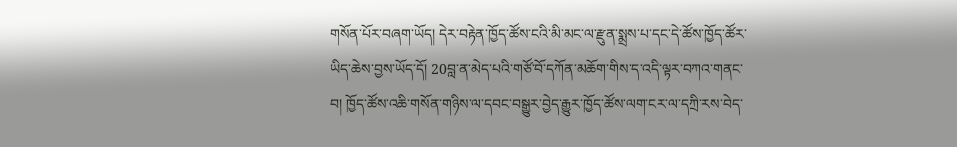གསོན་པོར་བཞག་ཡོད། དེར་བརྟེན་ཁྱོད་ཚོས་ངའི་མི་མང་ལ་རྫུན་སྨྲས་པ་དང་དེ་ཚོས་ཁྱོད་ཚོར་ཡིད་ཆེས་བྱས་ཡོད་དོ། 20བླ་ན་མེད་པའི་གཙོ་བོ་དཀོན་མཆོག་གིས་ད་འདི་ལྟར་བཀའ་གནང་བ། ཁྱོད་ཚོས་འཆི་གསོན་གཉིས་ལ་དབང་བསྒྱུར་བྱེད་རྒྱུར་ཁྱོད་ཚོས་ལག་ངར་ལ་དཀྲི་རས་བེད་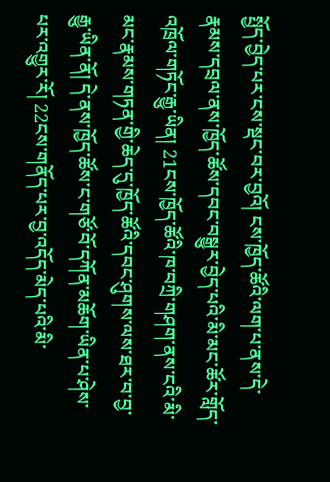སྤྱོད་བྱེད་པར་ངས་སྡང་བར་བྱའོ། ངས་ཁྱོད་ཚོའི་ལག་པ་ནས་དེ་རྣམས་དབྲལ་ནས་ཁྱོད་ཚོས་དབང་བསྒྱུར་བྱེད་པའི་མི་མང་ཚོར་གློད་འཁྲོལ་གཏོང་རྒྱུ་ཡིན། 21ངས་ཁྱོད་ཚོའི་ཁ་བཀྲི་གཤག་ནས་ངའི་མི་མང་རྣམས་གཏན་གྱི་ཆེད་དུ་ཁྱོད་ཚོའི་དབང་ཤུགས་ལས་ཐར་བ་བྱ་རྒྱུ་ཡིན་ནོ། དེ་ནས་ཁྱོད་ཚོས་ང་གཙོ་བོ་དཀོན་མཆོག་ཡིན་པ་ཤེས་པར་འགྱུར་རོ། 22ངས་གནོད་པར་བྱ་འདོད་མེད་པའི་མི་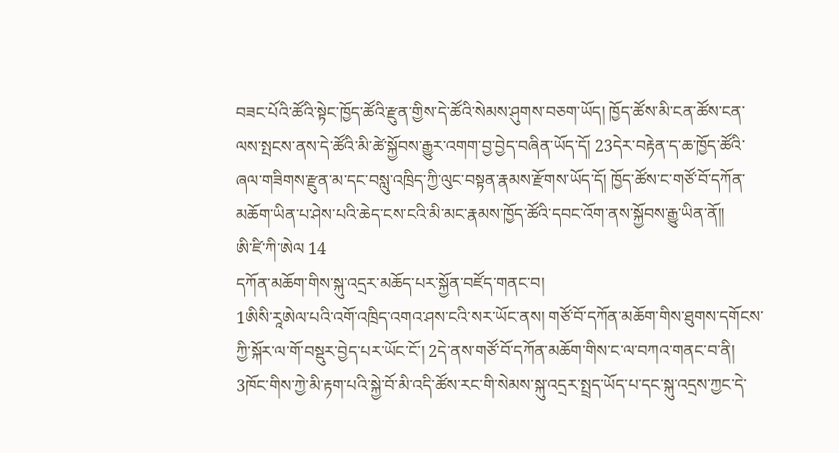བཟང་པོའི་ཚོའི་སྟེང་ཁྱོད་ཚོའི་རྫུན་གྱིས་དེ་ཚོའི་སེམས་ཤུགས་བཅག་ཡོད། ཁྱོད་ཚོས་མི་ངན་ཚོས་ངན་ལས་སྤངས་ནས་དེ་ཚོའི་མི་ཚེ་སྐྱོབས་རྒྱུར་འགག་བྱ་བྱེད་བཞིན་ཡོད་དོ། 23དེར་བརྟེན་ད་ཆ་ཁྱོད་ཚོའི་ཞལ་གཟིགས་རྫུན་མ་དང་བསླུ་འཁྲིད་ཀྱི་ལུང་བསྟན་རྣམས་རྫོགས་ཡོད་དོ། ཁྱོད་ཚོས་ང་གཙོ་བོ་དཀོན་མཆོག་ཡིན་པ་ཤེས་པའི་ཆེད་ངས་ངའི་མི་མང་རྣམས་ཁྱོད་ཚོའི་དབང་འོག་ནས་སྐྱོབས་རྒྱུ་ཡིན་ནོ༎
ཨི་ཛི་ཀི་ཨེལ 14
དཀོན་མཆོག་གིས་སྐུ་འདྲར་མཆོད་པར་སྐྱོན་བཛོད་གནང་བ།
1ཨིསི་རཱཨེལ་པའི་འགོ་འཁྲིད་འགའ་ཤས་ངའི་སར་ཡོང་ནས། གཙོ་བོ་དཀོན་མཆོག་གིས་ཐུགས་དགོངས་ཀྱི་སྐོར་ལ་གོ་བསྡུར་བྱེད་པར་ཡོང་ངོ་། 2དེ་ནས་གཙོ་བོ་དཀོན་མཆོག་གིས་ང་ལ་བཀའ་གནང་བ་ནི། 3ཁོང་གིས་ཀྱེ་མི་རྟག་པའི་སྐྱེ་བོ་མི་འདི་ཚོས་རང་གི་སེམས་སྐུ་འདྲར་སྤྲད་ཡོད་པ་དང་སྐུ་འདྲས་ཀྱང་དེ་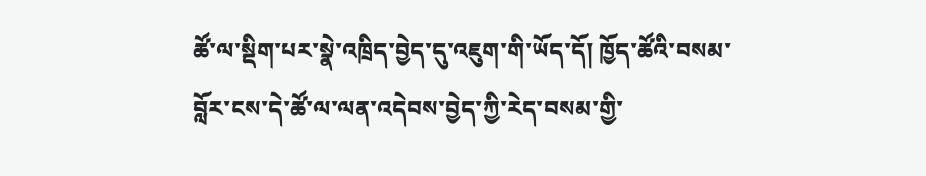ཚོ་ལ་སྡིག་པར་སྣེ་འཁྲིད་བྱེད་དུ་འཇུག་གི་ཡོད་དོ། ཁྱོད་ཚོའི་བསམ་བློར་ངས་དེ་ཚོ་ལ་ལན་འདེབས་བྱེད་ཀྱི་རེད་བསམ་གྱི་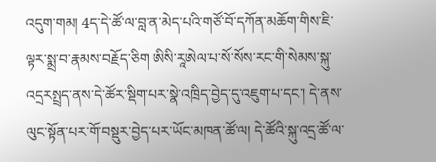འདུག་གམ། 4ད་དེ་ཚོ་ལ་བླ་ན་མེད་པའི་གཙོ་བོ་དཀོན་མཆོག་གིས་ཇི་ལྟར་སྨྲ་བ་རྣམས་བརྗོད་ཅིག ཨིསི་རཱཨེལ་པ་སོ་སོས་རང་གི་སེམས་སྐུ་འདྲརསྤྲད་ནས་དེ་ཚོར་སྡིག་པར་སྣེ་འཁྲིད་བྱེད་དུ་འཇུག་པ་དང་། དེ་ནས་ལུང་སྟོན་པར་གོ་བསྡུར་བྱེད་པར་ཡོང་མཁན་ཚོ་ལ། དེ་ཚོའི་སྐུ་འདྲ་ཚོ་ལ་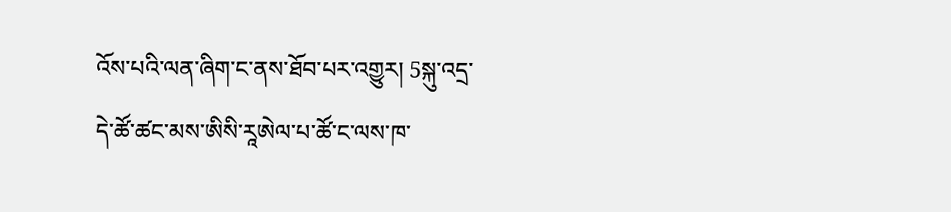འོས་པའི་ལན་ཞིག་ང་ནས་ཐོབ་པར་འགྱུར། 5སྐུ་འདྲ་དེ་ཚོ་ཚང་མས་ཨིསི་རཱཨེལ་པ་ཚོ་ང་ལས་ཁ་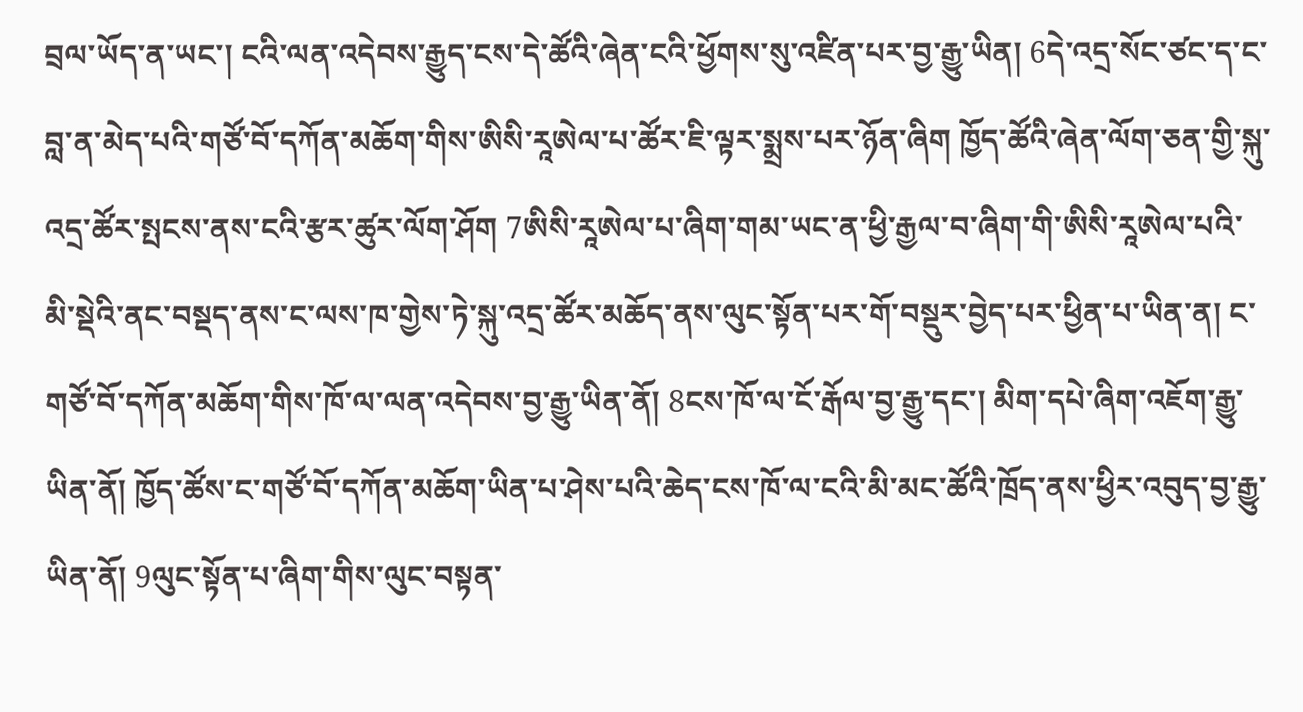བྲལ་ཡོད་ན་ཡང་། ངའི་ལན་འདེབས་རྒྱུད་ངས་དེ་ཚོའི་ཞེན་ངའི་ཕྱོགས་སུ་འཛིན་པར་བྱ་རྒྱུ་ཡིན། 6དེ་འདྲ་སོང་ཙང་ད་ང་བླ་ན་མེད་པའི་གཙོ་བོ་དཀོན་མཆོག་གིས་ཨིསི་རཱཨེལ་པ་ཚོར་ཇི་ལྟར་སྨྲས་པར་ཉོན་ཞིག ཁྱོད་ཚོའི་ཞེན་ལོག་ཅན་གྱི་སྐུ་འདྲ་ཚོར་སྤངས་ནས་ངའི་རྩར་ཚུར་ལོག་ཤོག 7ཨིསི་རཱཨེལ་པ་ཞིག་གམ་ཡང་ན་ཕྱི་རྒྱལ་བ་ཞིག་གི་ཨིསི་རཱཨེལ་པའི་མི་སྡེའི་ནང་བསྡད་ནས་ང་ལས་ཁ་གྱེས་ཏེ་སྐུ་འདྲ་ཚོར་མཆོད་ནས་ལུང་སྟོན་པར་གོ་བསྡུར་བྱེད་པར་ཕྱིན་པ་ཡིན་ན། ང་གཙོ་བོ་དཀོན་མཆོག་གིས་ཁོ་ལ་ལན་འདེབས་བྱ་རྒྱུ་ཡིན་ནོ། 8ངས་ཁོ་ལ་ངོ་རྒོལ་བྱ་རྒྱུ་དང་། མིག་དཔེ་ཞིག་འཇོག་རྒྱུ་ཡིན་ནོ། ཁྱོད་ཚོས་ང་གཙོ་བོ་དཀོན་མཆོག་ཡིན་པ་ཤེས་པའི་ཆེད་ངས་ཁོ་ལ་ངའི་མི་མང་ཚོའི་ཁྲོད་ནས་ཕྱིར་འབུད་བྱ་རྒྱུ་ཡིན་ནོ། 9ལུང་སྟོན་པ་ཞིག་གིས་ལུང་བསྟན་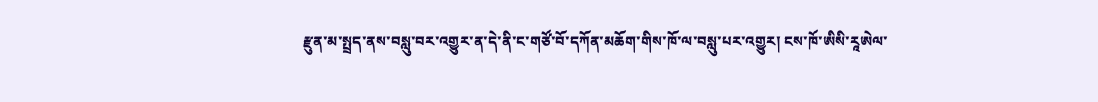རྫུན་མ་སྤྲད་ནས་བསླུ་བར་འགྱུར་ན་དེ་ནི་ང་གཙོ་བོ་དཀོན་མཆོག་གིས་ཁོ་ལ་བསླུ་པར་འགྱུར། ངས་ཁོ་ཨིསི་རཱཨེལ་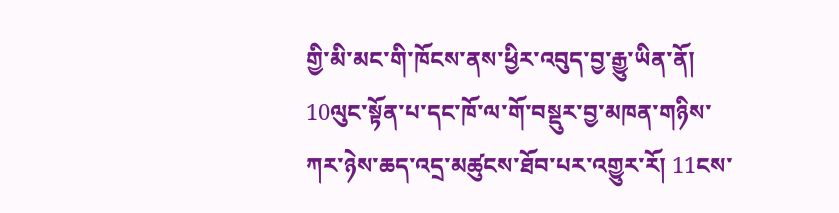གྱི་མི་མང་གི་ཁོངས་ནས་ཕྱིར་འབུད་བྱ་རྒྱུ་ཡིན་ནོ། 10ལུང་སྟོན་པ་དང་ཁོ་ལ་གོ་བསྡུར་བྱ་མཁན་གཉིས་ཀར་ཉེས་ཆད་འདྲ་མཚུངས་ཐོབ་པར་འགྱུར་རོ། 11ངས་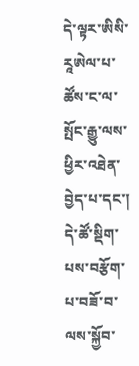དེ་ལྟར་ཨིསི་རཱཨེལ་པ་ཚོས་ང་ལ་སྤོང་རྒྱུ་ལས་ཕྱིར་འཐེན་བྱེད་པ་དང་། དེ་ཚོ་སྡིག་པས་བརྩོག་པ་བཟོ་བ་ལས་སྐྱོབ་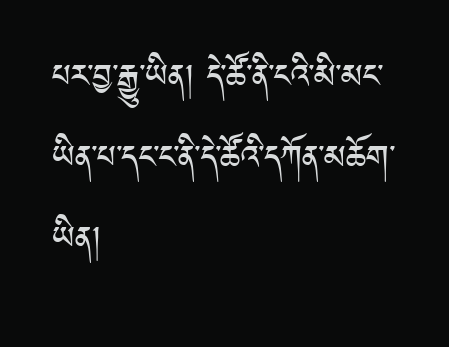པར་བྱ་རྒྱུ་ཡིན། དེ་ཚོ་ནི་ངའི་མི་མང་ཡིན་པ་དང་ང་ནི་དེ་ཚོའི་དཀོན་མཆོག་ཡིན།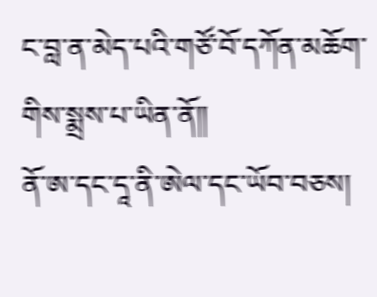ང་བླ་ན་མེད་པའི་གཙོ་བོ་དཀོན་མཆོག་གིས་སྨྲས་པ་ཡིན་ནོ༎
ནོ་ཨ་དང་དཱ་ནི་ཨེལ་དང་ཡོབ་བཅས།